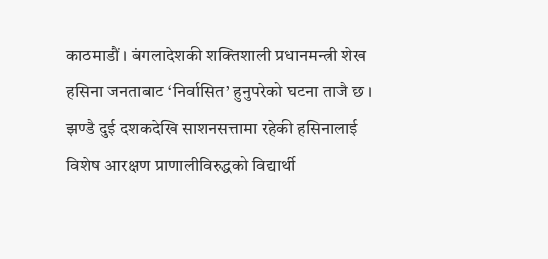काठमाडौं । बंगलादेशकी शक्तिशाली प्रधानमन्त्री शेख हसिना जनताबाट ‘निर्वासित’ हुनुपरेको घटना ताजै छ । झण्डै दुई दशकदेखि साशनसत्तामा रहेकी हसिनालाई विशेष आरक्षण प्राणालीविरुद्धको विद्यार्थी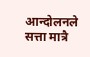आन्दोलनले सत्ता मात्रै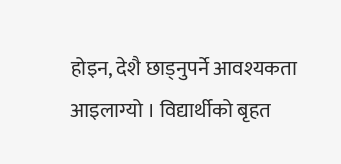होइन, देशै छाड्नुपर्ने आवश्यकता आइलाग्यो । विद्यार्थीको बृहत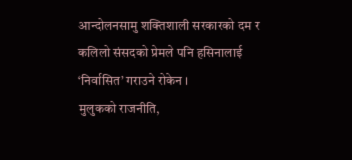आन्दोलनसामु शक्तिशाली सरकारको दम र कलिलो संसदको प्रेमले पनि हसिनालाई ‘निर्वासित’ गराउने रोकेन ।
मुलुकको राजनीति,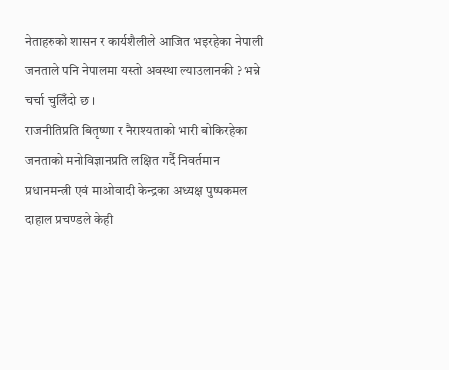नेताहरुको शासन र कार्यशैलीले आजित भइरहेका नेपाली जनताले पनि नेपालमा यस्तो अवस्था ल्याउलानकी ? भन्ने चर्चा चुलिँदो छ ।
राजनीतिप्रति बितृष्णा र नैराश्यताको भारी बोकिरहेका जनताको मनोविज्ञानप्रति लक्षित गर्दै निवर्तमान प्रधानमन्त्री एवं माओवादी केन्द्रका अध्यक्ष पुष्पकमल दाहाल प्रचण्डले केही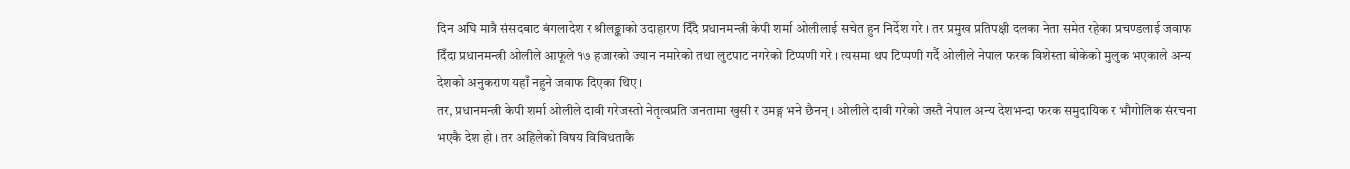दिन अघि मात्रै संसदबाट बंगलादेश र श्रीलङ्काको उदाहारण दिँदै प्रधानमन्त्री केपी शर्मा ओलीलाई सचेत हुन निर्देश गरे । तर प्रमुख प्रतिपक्षी दलका नेता समेत रहेका प्रचण्डलाई जवाफ दिँदा प्रधानमन्त्री ओलीले आफूले १७ हजारको ज्यान नमारेको तथा लुटपाट नगरेको टिप्पणी गरे । त्यसमा थप टिप्पणी गर्दै ओलीले नेपाल फरक विशेस्ता बोकेको मुलुक भएकाले अन्य देशको अनुकराण यहाँ नहुने जवाफ दिएका थिए ।
तर, प्रधानमन्त्री केपी शर्मा ओलीले दावी गरेजस्तो नेतृत्वप्रति जनतामा खुसी र उमङ्ग भने छैनन् । ओलीले दावी गरेको जस्तै नेपाल अन्य देशभन्दा फरक समुदायिक र भौगोलिक संरचना भएकै देश हो । तर अहिलेको विषय विविधताकै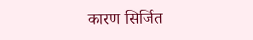कारण सिर्जित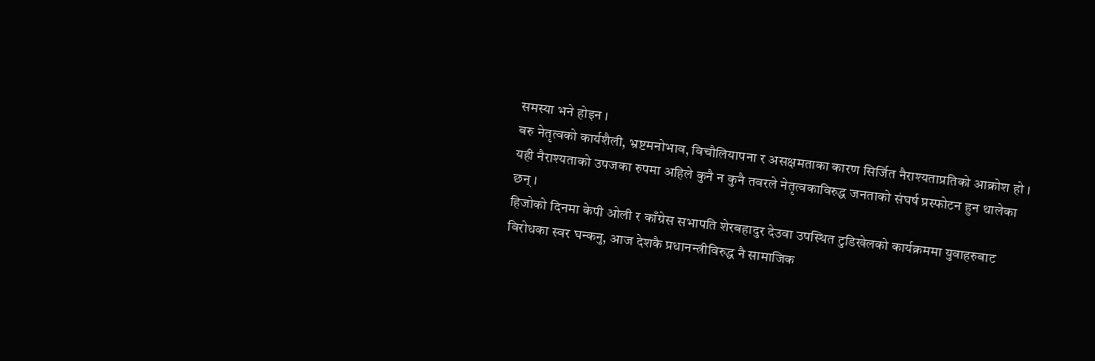समस्या भने होइन ।
बरु नेतृत्वको कार्यशैली, भ्रष्टमनोभाव, विचौलियापना र असक्षमताका कारण सिर्जित नैराश्यताप्रतिको आक्रोश हो ।
यही नैराश्यताको उपजका रुपमा अहिले कुनै न कुनै तवरले नेतृत्वकाविरुद्ध जनताको संघर्ष प्रस्फोटन हुन थालेका छन् ।
हिजोको दिनमा केपी ओली र काँग्रेस सभापति शेरबहादुर देउवा उपस्थित टुडिखेलको कार्यक्रममा युवाहरुबाट विरोधका स्वर घन्कनु, आज देशकै प्रधानन्त्रीविरुद्ध नै सामाजिक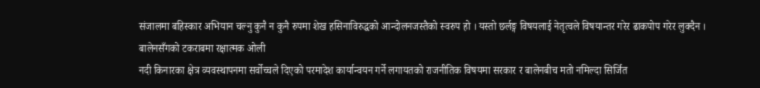संजालमा बहिस्कार अभियान चल्नु कुनै न कुनै रुपमा शेख हसिनाविरुद्धको आन्दोलनजस्तैको स्वरुप हो । यस्तो छर्लङ्ग विषयलाई नेतृत्वले विषयान्तर गरेर ढाकपोप गरेर लुक्दैन ।
बालेनसँगको टकराबमा रक्षात्मक ओली
नदी किनारका क्षेत्र व्यवस्थापनमा सर्वोच्चले दिएको परमादेश कार्यान्वयन गर्ने लगायतको राजनीतिक विषयमा सरकार र बालेनबीच मतो नमिल्दा सिर्जित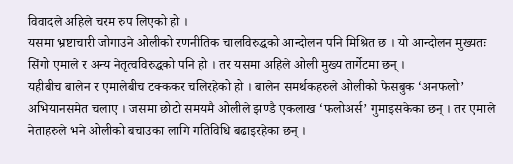विवादले अहिले चरम रुप लिएको हो ।
यसमा भ्रष्टाचारी जोगाउने ओलीको रणनीतिक चालविरुद्धको आन्दोलन पनि मिश्रित छ । यो आन्दोलन मुख्यतः सिंगो एमाले र अन्य नेतृत्वविरुद्धको पनि हो । तर यसमा अहिले ओली मुख्य तार्गेटमा छन् ।
यहीबीच बालेन र एमालेबीच टक्ककर चलिरहेको हो । बालेन समर्थकहरुले ओलीको फेसबुक ‘अनफलो’ अभियानसमेत चलाए । जसमा छोटो समयमै ओलीले झण्डै एकलाख ‘फलोअर्स’ गुमाइसकेका छन् । तर एमाले नेताहरुले भने ओलीको बचाउका लागि गतिविधि बढाइरहेका छन् ।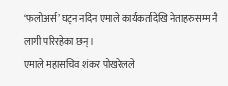‘फलोअर्स’ घट्न नदिन एमाले कार्यकर्तादेखि नेताहरुसम्म नै लागी परिरहेका छन् ।
एमाले महासचिव शंकर पोखरेलले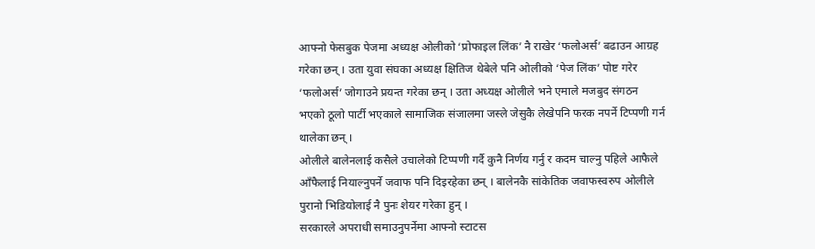आफ्नो फेसबुक पेजमा अध्यक्ष ओलीको ‘प्रोफाइल लिंक’ नै राखेर ‘फलोअर्स’ बढाउन आग्रह गरेका छन् । उता युवा संघका अध्यक्ष क्षितिज थेबेले पनि ओलीको ‘पेज लिंक’ पोष्ट गरेर ‘फलोअर्स’ जोगाउने प्रयन्त गरेका छन् । उता अध्यक्ष ओलीले भने एमाले मजबुद संगठन भएको ठूलो पार्टी भएकाले सामाजिक संजालमा जस्ले जेसुकै लेखेपनि फरक नपर्ने टिप्पणी गर्न थालेका छन् ।
ओलीले बालेनलाई कसैले उचालेको टिप्पणी गर्दै कुनै निर्णय गर्नु र कदम चाल्नु पहिले आफैले आँफैलाई नियाल्नुपर्ने जवाफ पनि दिइरहेका छन् । बालेनकै सांकेतिक जवाफस्वरुप ओलीले पुरानो भिडियोलाई नै पुनः शेयर गरेका हुन् ।
सरकारले अपराधी समाउनुपर्नेमा आफ्नो स्टाटस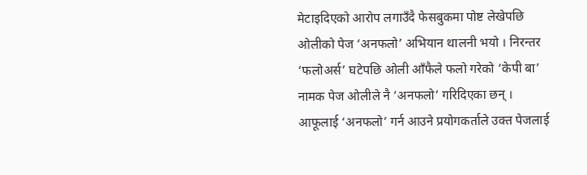मेटाइदिएको आरोप लगाउँदै फेसबुकमा पोष्ट लेखेपछि ओलीको पेज ‘अनफलो’ अभियान थालनी भयो । निरन्तर ‘फलोअर्स’ घटेपछि ओली आँफैले फलो गरेको ‘केपी बा’ नामक पेज ओलीले नै ‘अनफलो’ गरिदिएका छन् ।
आफूलाई ‘अनफलो’ गर्न आउने प्रयोगकर्ताले उक्त पेजलाई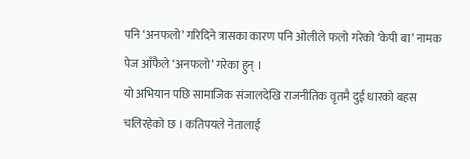पनि ‘अनफलो’ गरिदिने त्रासका कारण पनि ओलीले फलो गरेको ‘केपी बा’ नामक पेज आँफैले ‘अनफलो’ गरेका हुन् ।
यो अभियान पछि सामाजिक संजालदेखि राजनीतिक वृतमै दुई धारको बहस चलिरहेको छ । कतिपयले नेतालाई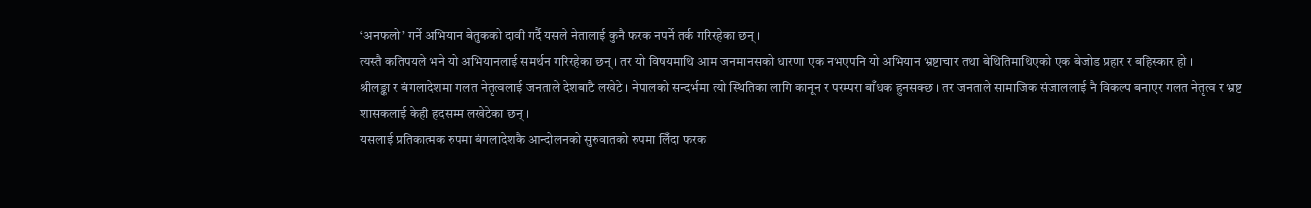‘अनफलो’ गर्ने अभियान बेतुकको दावी गर्दै यसले नेतालाई कुनै फरक नपर्ने तर्क गरिरहेका छन् ।
त्यस्तै कतिपयले भने यो अभियानलाई समर्थन गरिरहेका छन् । तर यो विषयमाथि आम जनमानसको धारणा एक नभएपनि यो अभियान भ्रष्टाचार तथा बेथितिमाथिएको एक बेजोड प्रहार र बहिस्कार हो ।
श्रीलङ्का र बंगलादेशमा गलत नेतृत्वलाई जनताले देशबाटै लखेटे । नेपालको सन्दर्भमा त्यो स्थितिका लागि कानून र परम्परा बाँधक हुनसक्छ । तर जनताले सामाजिक संजाललाई नै विकल्प बनाएर गलत नेतृत्व र भ्रष्ट शासकलाई केही हदसम्म लखेटेका छन् ।
यसलाई प्रतिकात्मक रुपमा बंगलादेशकै आन्दोलनको सुरुवातको रुपमा लिँदा फरक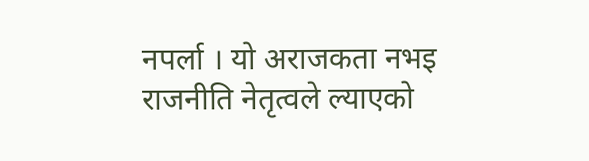नपर्ला । यो अराजकता नभइ राजनीति नेतृत्वले ल्याएको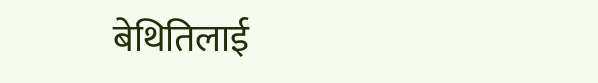बेथितिलाई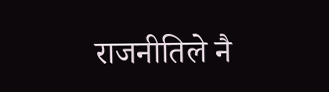राजनीतिले नै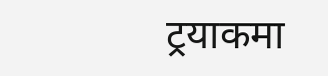ट्रयाकमा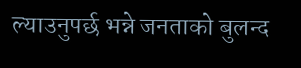ल्याउनुपर्छ भन्ने जनताको बुलन्द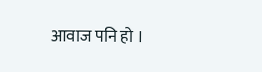आवाज पनि हो ।